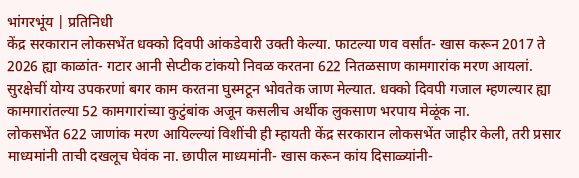भांगरभूंय | प्रतिनिधी
केंद्र सरकारान लोकसभेंत धक्को दिवपी आंकडेवारी उक्ती केल्या. फाटल्या णव वर्सांत- खास करून 2017 ते 2026 ह्या काळांत- गटार आनी सेप्टीक टांकयो निवळ करतना 622 नितळसाण कामगारांक मरण आयलां. सुरक्षेचीं योग्य उपकरणां बगर काम करतना घुस्मटून भोवतेक जाण मेल्यात. धक्को दिवपी गजाल म्हणल्यार ह्या कामगारांतल्या 52 कामगारांच्या कुटुंबांक अजून कसलीच अर्थीक लुकसाण भरपाय मेळूंक ना.
लोकसभेंत 622 जाणांक मरण आयिल्ल्यां विशींची ही म्हायती केंद्र सरकारान लोकसभेंत जाहीर केली, तरी प्रसार माध्यमांनी ताची दखलूच घेवंक ना. छापील माध्यमांनी- खास करून कांय दिसाळ्यांनी-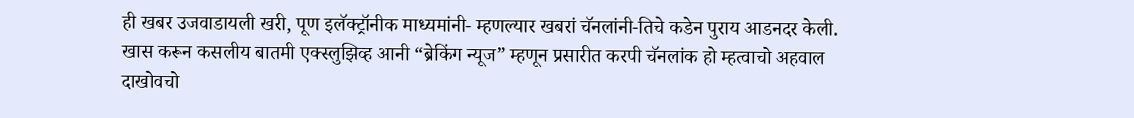ही खबर उजवाडायली खरी, पूण इलॅक्ट्रॉनीक माध्यमांनी- म्हणल्यार खबरां चॅनलांनी-तिचे कडेन पुराय आडनदर केली. खास करून कसलीय बातमी एक्स्लुझिव्ह आनी “ब्रेकिंग न्यूज” म्हणून प्रसारीत करपी चॅनलांक हो म्हत्वाचो अहवाल दाखोवचो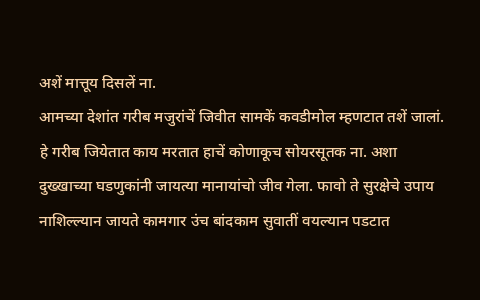अशें मात्तूय दिसलें ना.
आमच्या देशांत गरीब मजुरांचें जिवीत सामकें कवडीमोल म्हणटात तशें जालां. हे गरीब जियेतात काय मरतात हाचें कोणाकूच सोयरसूतक ना. अशा दुख्खाच्या घडणुकांनी जायत्या मानायांचो जीव गेला. फावो ते सुरक्षेचे उपाय नाशिल्ल्यान जायते कामगार उंच बांदकाम सुवातीं वयल्यान पडटात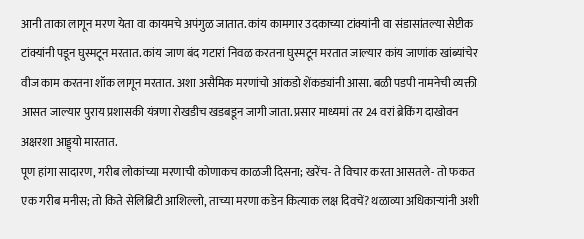आनी ताका लागून मरण येता वा कायमचे अपंगुळ जातात. कांय कामगार उदकाच्या टांक्यांनी वा संडासांतल्या सेप्टीक टांक्यांनी पडून घुस्मटून मरतात. कांय जाण बंद गटारां निवळ करतना घुस्मटून मरतात जाल्यार कांय जाणांक खांब्यांचेर वीज काम करतना शॉक लागून मरतात. अशा असैमिक मरणांचो आंकडो शेंकड्यांनी आसा. बळी पडपी नामनेची व्यक्ती आसत जाल्यार पुराय प्रशासकी यंत्रणा रोखडीच खडबडून जागी जाता. प्रसार माध्यमां तर 24 वरां ब्रेकिंग दाखोवन अक्षरशा आड्ड्यो मारतात.
पूण हांगा सादारण, गरीब लोकांच्या मरणाची कोणाकच काळजी दिसना; खरेंच- ते विचार करता आसतले- तो फकत एक गरीब मनीस; तो किते सेलिब्रिटी आशिल्लो, ताच्या मरणा कडेन कित्याक लक्ष दिवचें? थळाव्या अधिकाऱ्यांनी अशी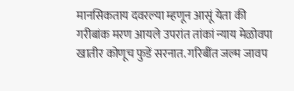मानसिकताय दवरल्या म्हणून आसूं येता की गरीबांक मरण आयले उपरांत तांकां न्याय मेळोवपा खातीर कोणूच फुडें सरनात. गरिबींत जल्म जावप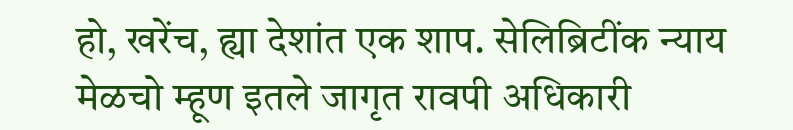हो, खरेंच, ह्या देशांत एक शाप. सेलिब्रिटींक न्याय मेळचो म्हूण इतले जागृत रावपी अधिकारी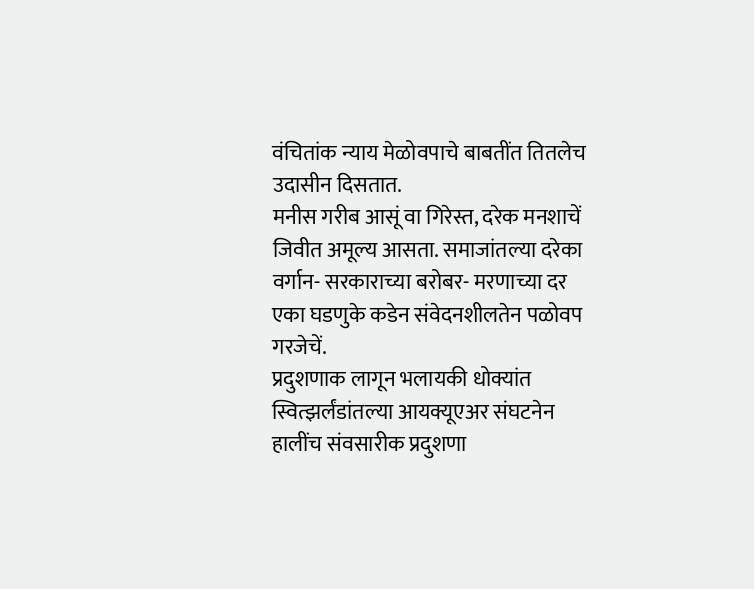वंचितांक न्याय मेळोवपाचे बाबतींत तितलेच उदासीन दिसतात.
मनीस गरीब आसूं वा गिरेस्त, दरेक मनशाचें जिवीत अमूल्य आसता. समाजांतल्या दरेका वर्गान- सरकाराच्या बरोबर- मरणाच्या दर एका घडणुके कडेन संवेदनशीलतेन पळोवप गरजेचें.
प्रदुशणाक लागून भलायकी धोक्यांत
स्वित्झर्लंडांतल्या आयक्यूएअर संघटनेन हालींच संवसारीक प्रदुशणा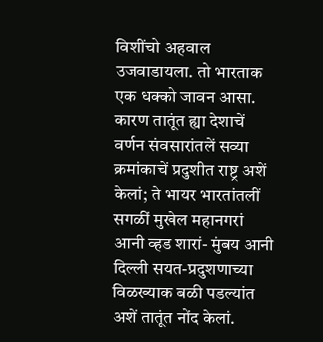विशींचो अहवाल उजवाडायला. तो भारताक एक धक्को जावन आसा. कारण तातूंत ह्या देशाचें वर्णन संवसारांतलें सव्या क्रमांकाचें प्रदुशीत राष्ट्र अशें केलां; ते भायर भारतांतलीं सगळीं मुखेल महानगरां आनी व्हड शारां- मुंबय आनी दिल्ली सयत-प्रदुशणाच्या विळख्याक बळी पडल्यांत अशें तातूंत नोंद केलां.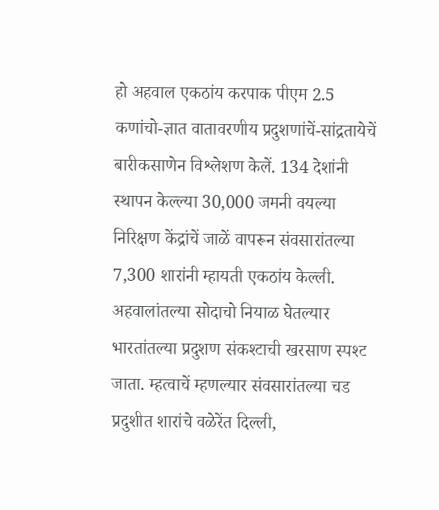हो अहवाल एकठांय करपाक पीएम 2.5 कणांचो-ज्ञात वातावरणीय प्रदुशणांचें-सांद्रतायेचें बारीकसाणेन विश्लेशण केलें. 134 देशांनी स्थापन केल्ल्या 30,000 जमनी वयल्या निरिक्षण केंद्रांचें जाळें वापरून संवसारांतल्या 7,300 शारांनी म्हायती एकठांय केल्ली.
अहवालांतल्या सोदाचो नियाळ घेतल्यार भारतांतल्या प्रदुशण संकश्टाची खरसाण स्पश्ट जाता. म्हत्वाचें म्हणल्यार संवसारांतल्या चड प्रदुशीत शारांचे वळेरेंत दिल्ली,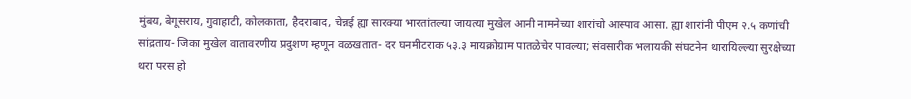मुंबय, बेगूसराय, गुवाहाटी, कोलकाता, हैदराबाद, चेन्नई ह्या सारक्या भारतांतल्या जायत्या मुखेल आनी नामनेच्या शारांचो आस्पाव आसा. ह्या शारांनी पीएम २.५ कणांची सांद्रताय- जिका मुखेल वातावरणीय प्रदुशण म्हणून वळखतात- दर घनमीटराक ५३.३ मायक्रोग्राम पातळेचेर पावल्या; संवसारीक भलायकी संघटनेन थारायिल्ल्या सुरक्षेच्या थरा परस हो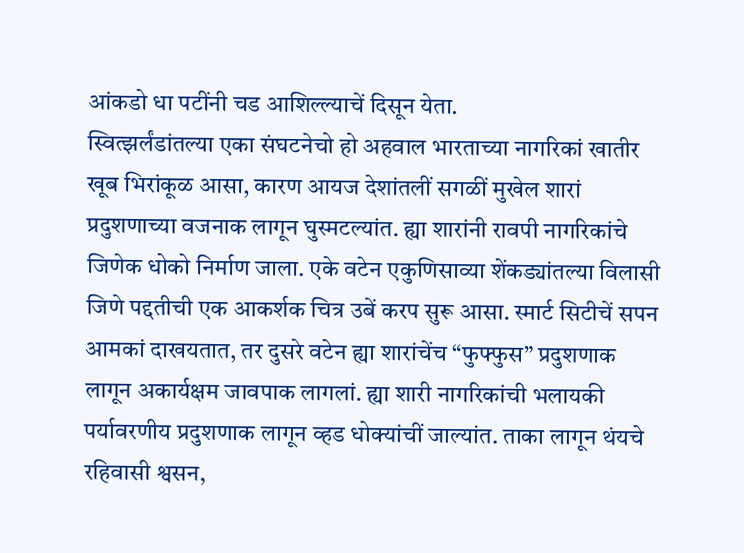आंकडो धा पटींनी चड आशिल्ल्याचें दिसून येता.
स्वित्झर्लंडांतल्या एका संघटनेचो हो अहवाल भारताच्या नागरिकां खातीर खूब भिरांकूळ आसा, कारण आयज देशांतलीं सगळीं मुखेल शारां प्रदुशणाच्या वजनाक लागून घुस्मटल्यांत. ह्या शारांनी रावपी नागरिकांचे जिणेक धोको निर्माण जाला. एके वटेन एकुणिसाव्या शेंकड्यांतल्या विलासी जिणे पद्दतीची एक आकर्शक चित्र उबें करप सुरू आसा. स्मार्ट सिटीचें सपन आमकां दाखयतात, तर दुसरे वटेन ह्या शारांचेंच “फुफ्फुस” प्रदुशणाक लागून अकार्यक्षम जावपाक लागलां. ह्या शारी नागरिकांची भलायकी पर्यावरणीय प्रदुशणाक लागून व्हड धोक्यांचीं जाल्यांत. ताका लागून थंयचे रहिवासी श्वसन,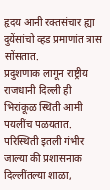हृदय आनी रक्तसंचार ह्या दुयेंसांचो व्हड प्रमाणांत त्रास सोंसतात.
प्रदुशणाक लागून राष्ट्रीय राजधानी दिल्ली ही भिरांकूळ स्थिती आमी पयलींच पळयतात. परिस्थिती इतली गंभीर जाल्या की प्रशासनाक दिल्लींतल्या शाळा,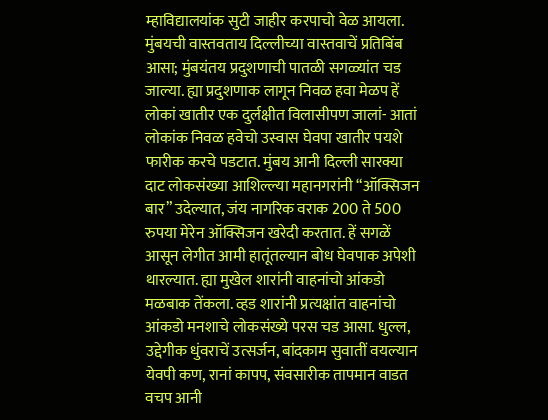म्हाविद्यालयांक सुटी जाहीर करपाचो वेळ आयला. मुंबयची वास्तवताय दिल्लीच्या वास्तवाचें प्रतिबिंब आसा; मुंबयंतय प्रदुशणाची पातळी सगळ्यांत चड जाल्या. ह्या प्रदुशणाक लागून निवळ हवा मेळप हें लोकां खातीर एक दुर्लक्षीत विलासीपण जालां- आतां लोकांक निवळ हवेचो उस्वास घेवपा खातीर पयशे फारीक करचे पडटात. मुंबय आनी दिल्ली सारक्या दाट लोकसंख्या आशिल्ल्या महानगरांनी “ऑक्सिजन बार” उदेल्यात, जंय नागरिक वराक 200 ते 500 रुपया मेरेन ऑक्सिजन खरेदी करतात. हें सगळें आसून लेगीत आमी हातूंतल्यान बोध घेवपाक अपेशी थारल्यात. ह्या मुखेल शारांनी वाहनांचो आंकडो मळबाक तेंकला. व्हड शारांनी प्रत्यक्षांत वाहनांचो आंकडो मनशाचे लोकसंख्ये परस चड आसा. धुल्ल, उद्देगीक धुंवराचें उत्सर्जन, बांदकाम सुवातीं वयल्यान येवपी कण, रानां कापप, संवसारीक तापमान वाडत वचप आनी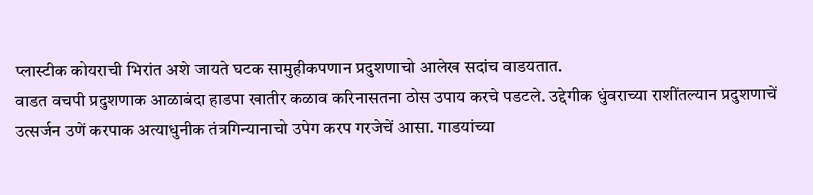प्लास्टीक कोयराची भिरांत अशे जायते घटक सामुहीकपणान प्रदुशणाचो आलेख सदांच वाडयतात.
वाडत वचपी प्रदुशणाक आळाबंदा हाडपा खातीर कळाव करिनासतना ठोस उपाय करचे पडटले. उद्देगीक धुंवराच्या राशींतल्यान प्रदुशणाचें उत्सर्जन उणें करपाक अत्याधुनीक तंत्रगिन्यानाचो उपेग करप गरजेचें आसा. गाडयांच्या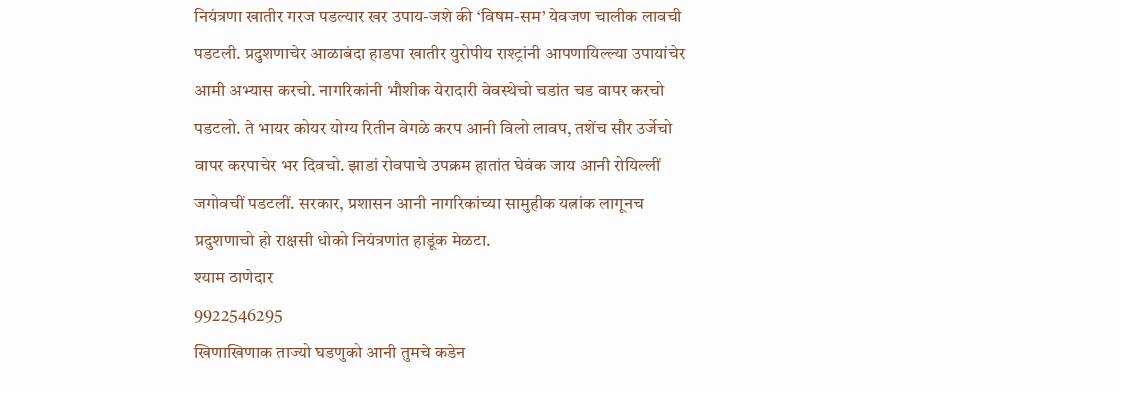नियंत्रणा खातीर गरज पडल्यार खर उपाय-जशे की ‘विषम-सम’ येवजण चालीक लावची पडटली. प्रदुशणाचेर आळाबंदा हाडपा खातीर युरोपीय राश्ट्रांनी आपणायिल्ल्या उपायांचेर आमी अभ्यास करचो. नागरिकांनी भौशीक येरादारी वेवस्थेचो चडांत चड वापर करचो पडटलो. ते भायर कोयर योग्य रितीन वेगळे करप आनी विलो लावप, तशेंच सौर उर्जेचो वापर करपाचेर भर दिवचो. झाडां रोवपाचे उपक्रम हातांत घेवंक जाय आनी रोयिल्लीं जगोवचीं पडटलीं. सरकार, प्रशासन आनी नागरिकांच्या सामुहीक यत्नांक लागूनच प्रदुशणाचो हो राक्षसी धोको नियंत्रणांत हाडूंक मेळटा.
श्याम ठाणेदार
9922546295
खिणाखिणाक ताज्यो घडणुको आनी तुमचे कडेन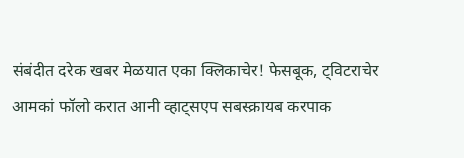संबंदीत दरेक खबर मेळयात एका क्लिकाचेर! फेसबूक, ट्विटराचेर आमकां फॉलो करात आनी व्हाट्सएप सबस्क्रायब करपाक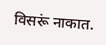विसरूं नाकात.